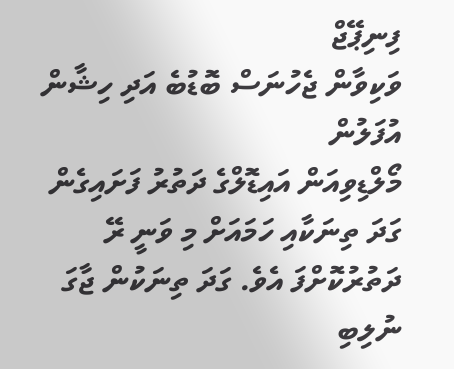ފިނިޕޭޖް
ވަކިވާން ޖެހުނަސް ބޮޑުބެ އަދި ހިޝާން އުފަލުން
މޯލްޑިވިއަން އައިޑޮލްގެ ދަތުރު ފަށައިގެން ގަދަ ތިނަކާއި ހަމައަށް މި ވަނީ ރޭ ދަތުރުކޮށްފަ އެވެ. ގަދަ ތިނަކުން ޖާގަ ނުލިބި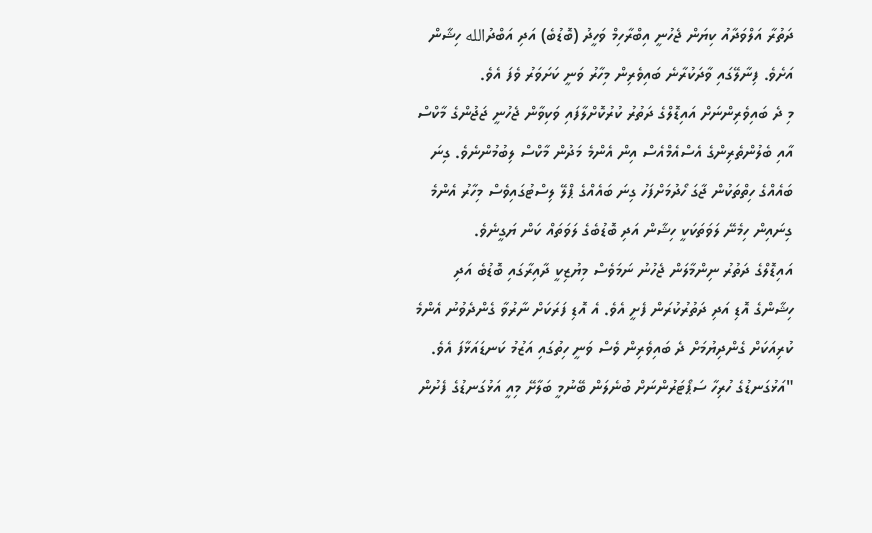ދަތުރާ އަލްވަދާއު ކިޔަން ޖެހުނީ އިބްރާހިމް ވަހީދު (ބޮޑުބެ) އަދި އަބްދުالله ހިޝާން އަށެވެ. ފިނާލޭގައި ވާދަކުރާނެ ބައިވެރިން މިހާރު ވަނީ ކަށަވަރު ވެފަ އެވެ.
މި ދެ ބައިވެރިންނަށް އައިޑޮލްގެ ދަތުރު ކުރުކޮށްލާފައި ވަކިވާން ޖެހުނީ ޖަޖުންގެ މާކްސް އާއި ބެލުންތެރިންގެ އެސްއެމްއެސް އިން އެންމެ މަދުން މާކްސް ލިބުމުންނެވެ. ގިނަ ބައެއްގެ ހިތްތަކުން ޖާގަ ހޯދުމަށްފަހު ގިނަ ބައެއްގެ ޕްލޭ ލިސްޓުގައިވެސް މިހާރު އެންމެ ގިނައިން ހިމެނޭ ލަވަތަކަކީ ހިޝާން އަދި ބޮޑުބެގެ ލަވަތައް ކަން ޔަގީނެވެ.
އައިޑޮލްގެ ދަތުރު ނިންމާލަން ޖެހުނު ނަމަވެސް މިޔުޒިކީ ދާއިރާގައި ބޮޑުބެ އަދި ހިޝާންގެ އޮޑި އަދި ދަތުރުކުރަން ފެށީ އެވެ. އެ އޮޑި ފަރަކަށް ނާރުވާ ގެންދެވުނު އެންމެ ކުރިއަކަށް ގެންދިޔުމަށް ދެ ބައިވެރިން ވެސް ވަނީ ހިތުގައި އަޒުމު ކަނޑައަޅާފަ އެވެ.
"އަޅުގަނޑުގެ ހުރިހާ ސަޕޯޓަރުންނަށް ބުނެލަން ބޭނުމީ ބަލާށޭ މިއީ އަޅުގަނޑުގެ ފެށުން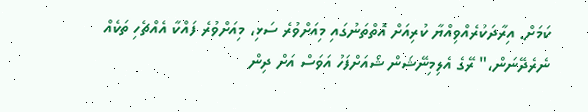ކަމަށް. އިރާދަކުރެއްވިއްޔާ ކުރިއަށް އޮތްތަނުގައި މިއަށްވުރެ ސަޅި، މިއަށްވުރެ ފައްކާ އެއްޗެހި ތަކެއް ނެރެދޭނަން،" ރޭގެ އެލިމިނޭޝަން ޝޯއަށްފަހު އަވަސް އަށް ދިން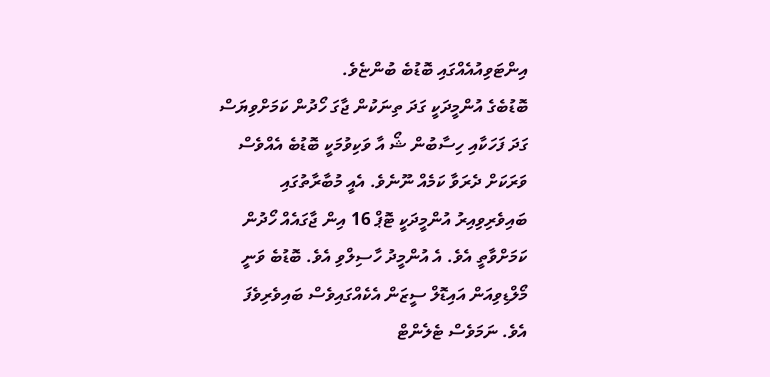އިންޓަވިއުއެއްގައި ބޮޑުބެ ބުންޏެވެ.
ބޮޑުބެގެ އުންމީދަކީ ގަދަ ތިނަކުން ޖާގަ ހޯދުން ކަމަށްވިޔަސް ގަދަ ފަހަކާއި ހިސާބުން ޝޯ އާ ވަކިވުމަކީ ބޮޑުބެ އެއްވެސް ވަރަކަށް ދެރަވާ ކަމެއް ނޫނެވެ. އެއީ މުބާރާތުގައި ބައިވެރިވިއިރު އުންމީދަކީ ޓޮޕް 16 އިން ޖާގައެއް ހޯދުން ކަމަށްވާތީ އެވެ. އެ އުންމީދު ހާސިލްވި އެވެ. ބޮޑުބެ ވަނީ މޯލްޑިވިއަން އައިޑޮލް ސީޒަން އެކެއްގައިވެސް ބައިވެރިވެފަ އެވެ. ނަމަވެސް ޓެލެންޓް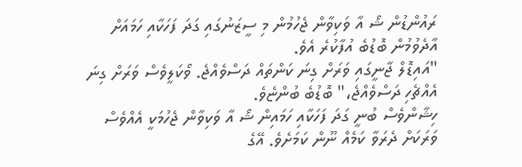ރައުންޑުން ޝޯ އާ ވަކިވާން ޖެހުމުން މި ސީޒަނުގައި ގަދަ ފަހަކާއި ހަމައަށް އާދެވުމުން ބޮޑުބެ އުފާކުރެ އެވެ.
"އައިޑޮލް ޖާނީގައި ވަރަށް ގިނަ ކަންތައް ދަސްވެއްޖެ. ވޯކަލީވެސް ވަރަށް ގިނަ އެއްޗެހި ދަސްވެއްޖެ،" ބޮޑުބެ ބުންޏެވެ.
ހިޝާންވެސް ބުނީ ގަދަ ފަހަކާއި ހަމައިން ޝޯ އާ ވަކިވާން ޖެހުމަކީ އެއްވެސް ވަރަކަށް ދެރަވާ ކަމެއް ނޫން ކަމަށެވެ. އޭގެ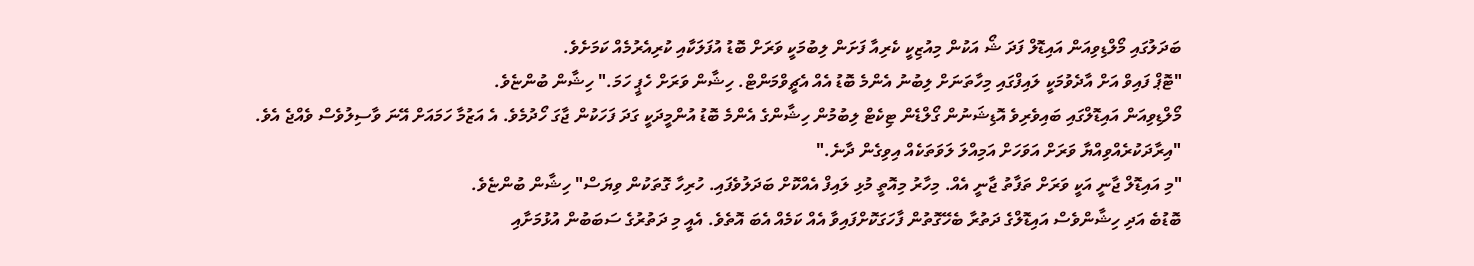ބަދަލުގައި މޯލްޑިވިއަން އައިޑޮލް ފަދަ ޝޯ އަކުން މިއުޒިކީ ކެރިއާ ފަށަން ލިބުމަކީ ވަރަށް ބޮޑު އުފަލަކާއި ކުރިއެރުމެއް ކަމަށެވެ.
"ޓޮޕް ފައިވް އަށް އާދެވުމަކީ ލައިފްގައި މިހާތަނަށް ލިބުނު އެންމެ ބޮޑު އެއް އެޗީވްމަންޓް. ހިޝާން ވަރަށް ހެޕީ ހަމަ." ހިޝާން ބުންޏެވެ.
މޯލްޑިވިއަން އައިޑޮލްގައި ބައިވެރިވެ އޮޑިޝަނުން ގޯލްޑެން ޓިކެޓް ލިބުމުން ހިޝާންގެ އެންމެ ބޮޑު އުންމީދަކީ ގަދަ ފަހަކުން ޖާގަ ހޯދުމެވެ. އެ އަޒުމާ ހަމައަށް އޭނަ ވާސިލުވެސް ވެއްޖެ އެވެ.
"އިރާދަކުރެއްވިއްޔާ ވަރަށް އަވަހަށް އަމިއްލަ ލަވަތަކެއް އިވިގެން ދާނެ."
"މި އައިޑޮލް ޖާނީ އަކީ ވަރަށް ތަފާތު ޖާނީ އެއް. މިހާރު މިއޮތީ މުޅި ލައިފް އެއްކޮށް ބަދަލުވެފައި. ހުރިހާ ގޮތަކުން ވިޔަސް" ހިޝާން ބުންޏެވެ.
ބޮޑުބެ އަދި ހިޝާންވެސް އައިޑޮލްގެ ދަތުރާ ބެހޭގޮތުން ފާހަގަކޮށްފައިވާ އެއް ކަމެއް އެބަ އޮތެވެ. އެއީ މި ދަތުރުގެ ސަބަބުން އުޅުމަށާއި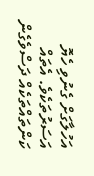އަހުލާގަށް ގެނުވި ހެޔޮ އަސަރުތަކެވެ. އެތައް ކަންތައްތަކެއް ދަސްވެގެން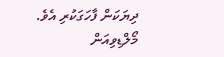ދިޔަކަން ފާހަގަކުރި އެވެ.
މޯލްޑިވިއަން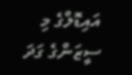އައިޑޮލްގެ މި ސީޒަންގެ ގަދަ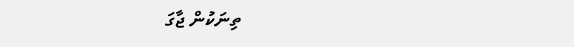ތިނަކުން ޖާގަ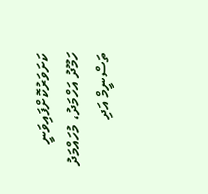ކަށަވަރުކޮށްފައިވަނީ ހަމޫދު އަހްމަދު، މުހައްމަދު ތަސްނީމް އަދި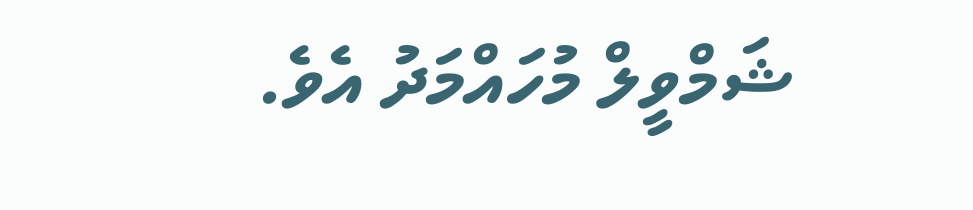ޝަމްވީލް މުހައްމަދު އެވެ.